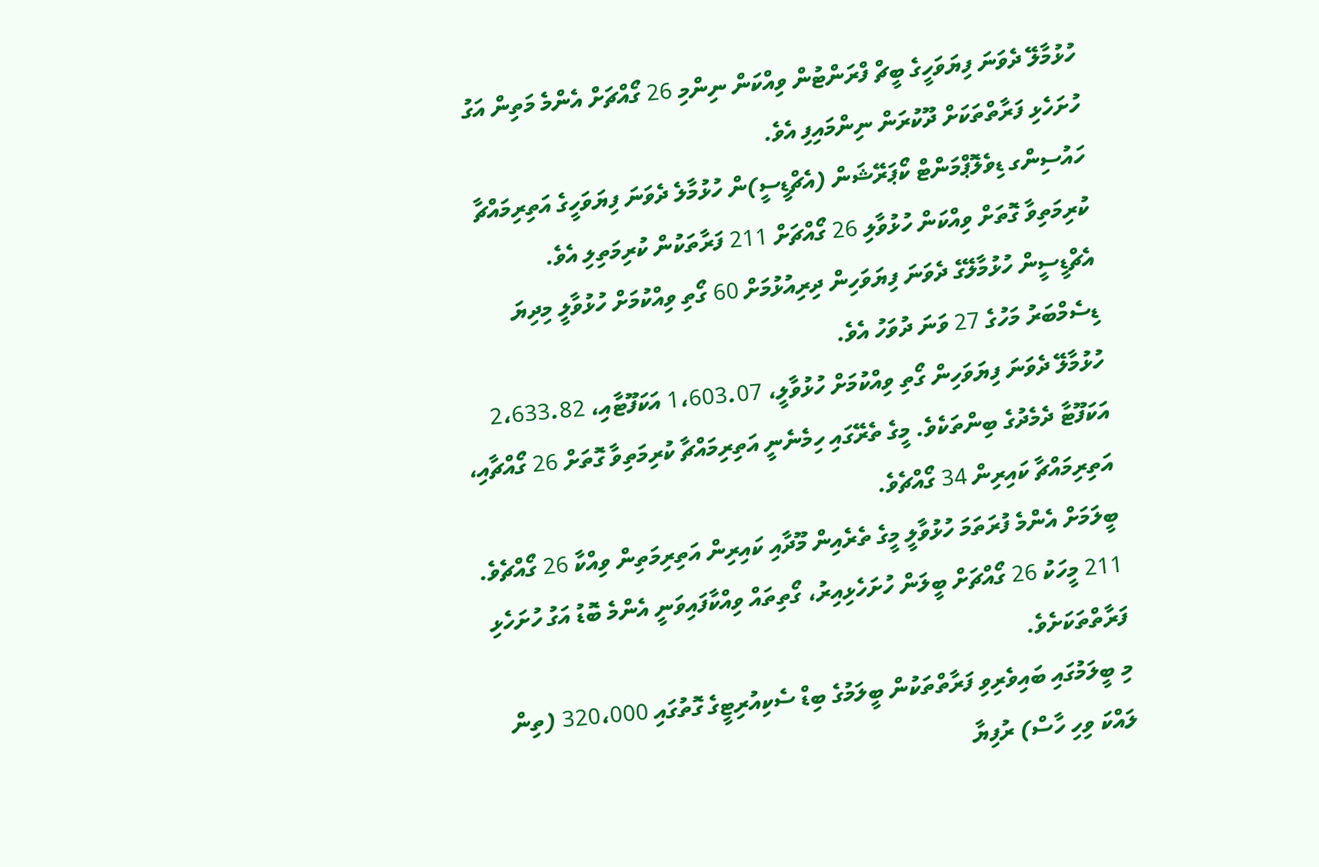ހުޅުމާލޭ ދެވަނަ ފިޔަވަހީގެ ބީޗް ފްރަންޓުން ވިއްކަން ނިންމި 26 ގޯއްޗަށް އެންމެ މަތިން އަގު ހުށަހެޅި ފަރާތްތަކަށް ދޫކުރަން ނިންމައިފި އެވެ.
ހައުސިންގ ޑިވެލޮޕްމަންޓް ކޯޕަރޭޝަން (އެޗްޑީސީ)ން ހުޅުމާލެ ދެވަނަ ފިޔަވަހީގެ އަތިރިމައްޗާ ކުރިމަތިވާ ގޮތަށް ވިއްކަން ހުޅުވާލި 26 ގޯއްޗަށް 211 ފަރާތަކުން ކުރިމަތިލި އެވެ.
އެޗްޑީސީން ހުޅުމާލޭގެ ދެވަނަ ފިޔަވަހިން ދިރިއުޅުމަށް 60 ގޯތި ވިއްކުމަށް ހުޅުވާލީ މިދިޔަ ޑިސެމްބަރު މަހުގެ 27 ވަނަ ދުވަހު އެވެ.
ހުޅުމާލޭ ދެވަނަ ފިޔަވަހިން ގޯތި ވިއްކުމަށް ހުޅުވާލީ، 1،603.07 އަކަފޫޓާއި، 2،633.82 އަކަފޫޓާ ދެމެދުގެ ބިންތަކެވެ. މީގެ ތެރޭގައި ހިމެނެނީ އަތިރިމައްޗާ ކުރިމަތިވާ ގޮތަށް 26 ގޯއްޗާއި، އަތިރިމައްޗާ ކައިރިން 34 ގޯއްޗެވެ.
ބީލަމަށް އެންމެ ފުރަތަމަ ހުޅުވާލީ މީގެ ތެރެއިން މޫދާއި ކައިރިން އަތިރިމަތިން ވިއްކާ 26 ގޯއްޗެވެ. 211 މީހަކު 26 ގޯއްޗަށް ބީލަން ހުށަހެޅިއިރު، ގޯތިތައް ވިއްކާފައިވަނީ އެންމެ ބޮޑު އަގު ހުށަހެޅި ފަރާތްތަކަށެވެ.
މި ބީލަމުގައި ބައިވެރިވި ފަރާތްތަކުން ބީލަމުގެ ބިޑް ސެކިއުރިޓީގެ ގޮތުގައި 320،000 (ތިން ލައްކަ ވިހި ހާސް) ރުފިޔާ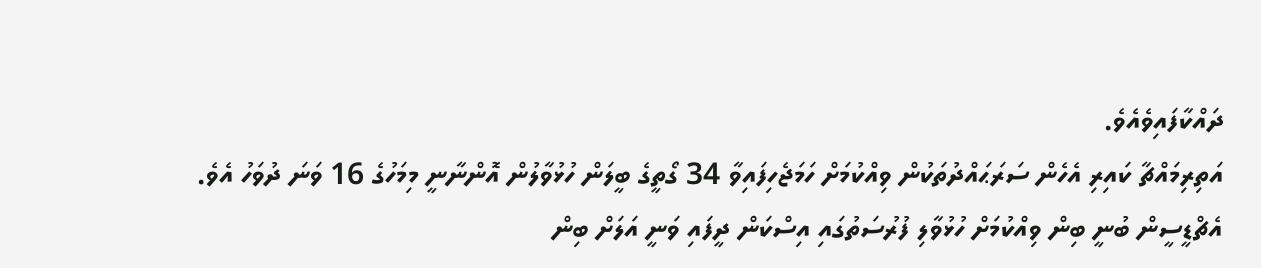ދައްކާފައިވެއެވެ.
އަތިރިމައްޗާ ކައިރި އެހެން ސަރަޙައްދުތަކުން ވިއްކުމަށް ހަމަޖެހިފައިވާ 34 ގޯތީގެ ބީލަން ހުޅުވާލުން އޮންނާނީ މިމަހުގެ 16 ވަނަ ދުވަހު އެވެ.
އެޗްޑީސީން ބުނީ ބިން ވިއްކުމަށް ހުޅުވާލި ފުރުސަތުގައި އިސްކަން ދީފައި ވަނީ އަލަށް ބިން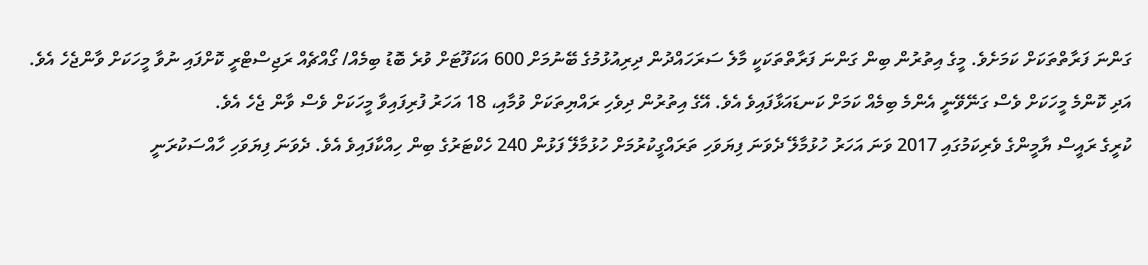ގަންނަ ފަރާތްތަކަށް ކަމަށެވެ. މީގެ އިތުރުން ބިން ގަންނަ ފަރާތްތަކަކީ މާލެ ސަރަހައްދުން ދިރިއުޅުމުގެ ބޭނުމަށް 600 އަކަފޫޓަށް ވުރެ ބޮޑު ބިމެއް/ ގޯއްޗެއް ރަޖިސްޓްރީ ކޮށްފައި ނުވާ މީހަކަށް ވާންޖެހެ އެވެ. އަދި ކޮންމެ މީހަކަށް ވެސް ގަނޭވޭނީ އެންމެ ބިމެއް ކަމަށް ކަނޑައަޅާފައިވެ އެވެ. އޭގެ އިތުރުން ދިވެހި ރައްޔިތަކަށް ވުމާއި، 18 އަހަރު ފުރިފައިވާ މީހަކަށް ވެސް ވާން ޖެހެ އެވެ.
ކުރީގެ ރައީސް ޔާމީންގެ ވެރިކަމުގައި 2017 ވަނަ އަހަރު ހުޅުމާލޭ ދެވަނަ ފިޔަވަހި ތަރައްގީކުރުމަށް ހުޅުމާލޭ ފަޅުން 240 ހެކްޓަރުގެ ބިން ހިއްކާފައިވެ އެވެ. ދެވަނަ ފިޔަވަހި ހާއްސަކުރަނީ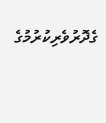ގެދޮރުވެރިކުރުމުގެ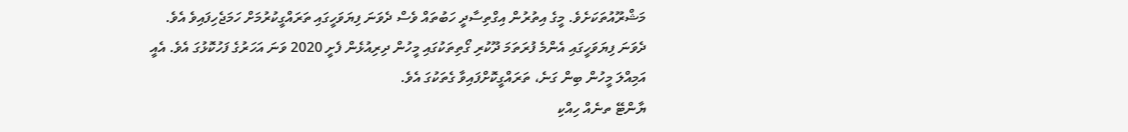މަޝްރޫއުތަކަށެވެ. މީގެ އިތުރުން އިގްތިސާދީ ހަބުތައް ވެސް ދެވަނަ ފިޔަވަހީގައި ތަރައްގީކުރުމަށް ހަމަޖެހިފައިވެ އެވެ.
ދެވަނަ ފިޔަވަހީގައި އެންމެ ފުރަތަމަ ދޫކުރި ގޯތިތަކުގައި މީހުން ދިރިއުޅެން ފެށީ 2020 ވަނަ އަހަރުގެ ފަހުކޮޅުގަ އެވެ. އެއީ އަމިއްލަ މީހުން ބިން ގަނެ، ތަރައްގީކޮށްފައިވާ ގެތަކުގަ އެވެ.
ޔާންޓޭ ތނެއް ހިއްކި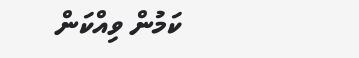ކަމުން ވިއްކަން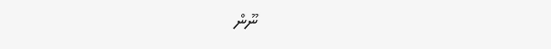ނޫން